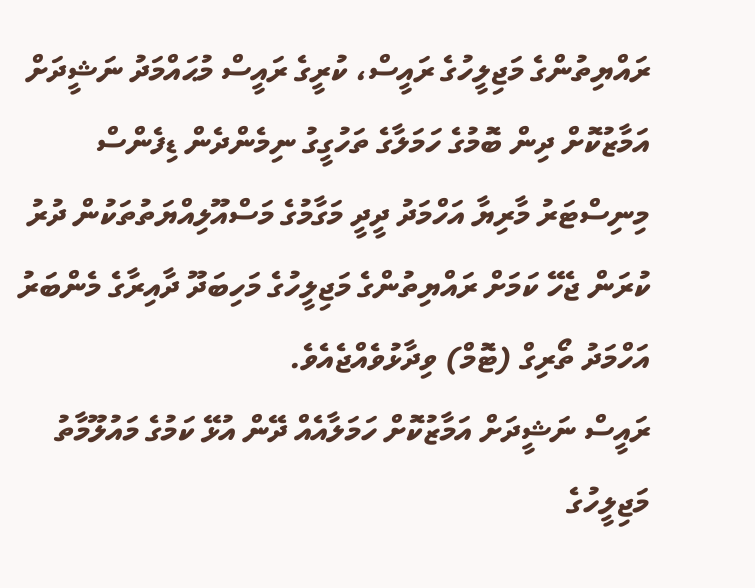ރައްޔިތުންގެ މަޖިލީހުގެ ރައީސް، ކުރީގެ ރައީސް މުޙައްމަދު ނަޝީދަށް އަމާޒުކޮށް ދިން ބޮމުގެ ހަމަލާގެ ތަހުގީގު ނިމެންދެން ޑިފެންސް މިނިސްޓަރު މާރިޔާ އަހްމަދު ދީދީ މަގާމުގެ މަސްއޫލިއްޔަތުތަކުން ދުރު ކުރަން ޖެހޭ ކަމަށް ރައްޔިތުންގެ މަޖިލީހުގެ މަހިބަދޫ ދާއިރާގެ މެންބަރު އަހްމަދު ތޯރިގް (ޓޮމް) ވިދާޅުވެއްޖެއެވެ.
ރައީސް ނަޝީދަށް އަމާޒުކޮށް ހަމަލާއެއް ދޭން އުޅޭ ކަމުގެ މައުލޫމާތު މަޖިލީހުގެ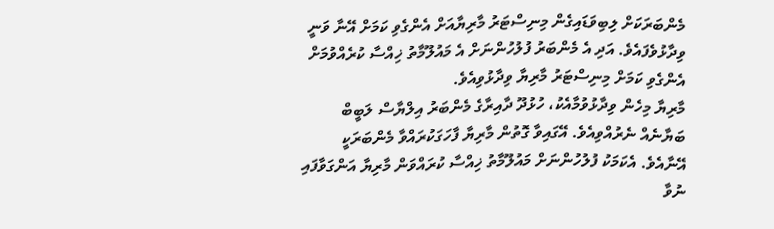މެންބަރަކަށް ލިބިވަޑައިގެން މިނިސްޓަރު މާރިޔާއަށް އެންގެވި ކަމަށް އޭނާ ވަނީ ވިދާޅުވެފައެވެ. އަދި އެ މެންބަރު ފުލުހުންނަށް އެ މައުލޫމާތު ޚިއްސާ ކުރެއްވުމަށް އެންގެވި ކަމަށް މިނިސްޓަރު މާރިޔާ ވިދާޅުވިއެވެ.
މާރިޔާ މިހެން ވިދާޅުވުމާއެކު، ހުޅުދޫ ދާއިރާގެ މެންބަރު އިލްޔާސް ލަބީބް ބަޔާނެއް ނެރުއްވިއެވެ. އޭގައިވާ ގޮތުން މާރިޔާ ފާހަގަކުރައްވާ މެންބަރަކީ އޭނާއެވެ. އެކަމަކު ފުލުހުންނަށް މައުލޫމާތު ޚިއްސާ ކުރައްވަން މާރިޔާ އަންގަވާފައި ނުވާ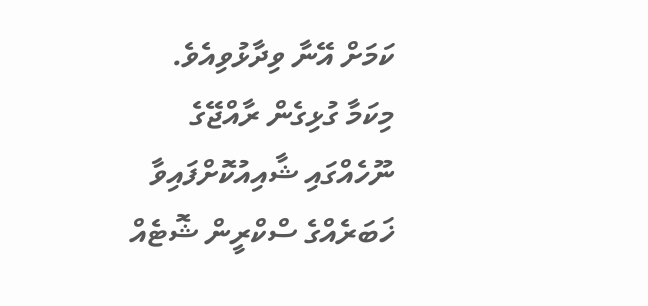ކަމަށް އޭނާ ވިދާޅުވިއެވެ.
މިކަމާ ގުޅިގެން ރާއްޖޭގެ ނޫހެއްގައި ޝާއިއުކޮށްފައިވާ ޚަބަރެއްގެ ސްކްރީން ޝޮޓެއް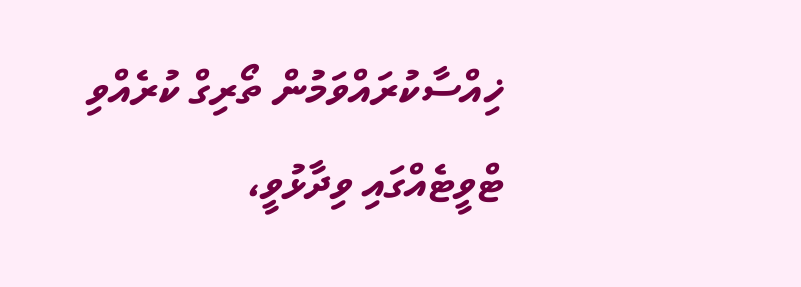ޚިއްސާކުރައްވަމުން ތޯރިގް ކުރެއްވި ޓްވީޓެއްގައި ވިދާޅުވީ،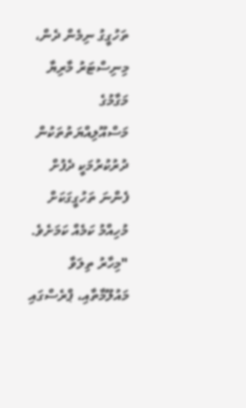ތަހުގީގު ނިމެން ދެން، މިނިސްޓަރު މާރިޔާ މަގާމުގެ މަސްއޫލިއްޔަތުތަކުން ދުރުކުރުމަކީ ދެފުށް ފެންނަ ތަހުގީގަކަށް މުހިއްމު ކަމެއް ކަމަށެވެ.
"މިހާރު ތިލަވާ މައުލޫމާތާއި، ޕްރެސްގައި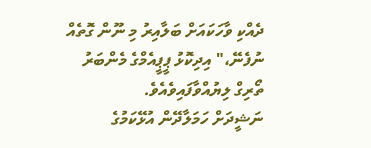ދެއްކި ވާހަކައަށް ބަލާއިރު މި ނޫން ގޮތެއް ނުފެނޭ،" އިދިކޮޅު ޕީޕީއެމްގެ މެންބަރު ތޯރިގް ލިޔުއްވާފައިވެއެވެ.
ނަޝީދަށް ހަމަލާދޭން އުޅޭކަމުގެ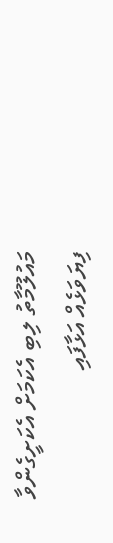މައުލޫމާތު ލިބި އެކަމަށް އެކަށީގެންވާ ފިޔަވަޅެއް އަޅާފައި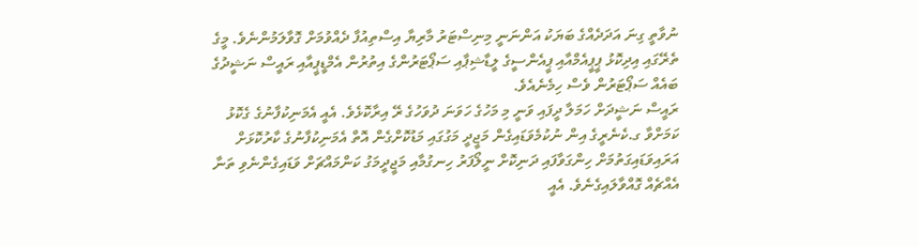ނުވާތީ ގިނަ އަދަދެއްގެ ބަޔަކު އަންނަނީ މިނިސްޓަރު މާރިޔާ އިސްތިއުފާ ދެއްވުމަށް ގޮވާލަމުންނެވެ. މީގެ ތެރޭގައި އިދިކޮޅު ޕީޕީއެމްއާއި ޕީއެންސީގެ ލީޑާޝިޕާއި ސަޕޯޓަރުންގެ އިތުރުން އެމްޑީޕީއާއި ރައީސް ނަޝީދުގެ ބައެއް ސަޕޯޓަރުން ވެސް ހިމެނެއެވެ.
ރައީސް ނަޝީދަށް ހަމަލާ ދީފައި ވަނީ މި މަހުގެ ހަވަނަ ދުވަހުގެ ރޭ އިރާކޮޅެވެ. އެއީ އެމަނިކުފާނުގެ ގެކޮޅު ކަމަށްވާ ގ.ކެނެރީގެ އިން ނުކުމެވަޑައިގެން މަޖީދީ މަގުގައި މަޑުކޮށްގެން އޮތް އެމަނިކުފާނުގެ ކާރުކޮޅަށް އަރައިވަޑައިގަތުމަށް ހިންގަވާފައި ދަނިކޮށް ނީލޯފަރު ހިނގުމާއި މަޖީދީމަގު ކަންމައްޗަށް ވަޑައިގެންނެވި ތަނާ އެއްޗެއް ގޮއްވާލައިގެނެވެ. އެއީ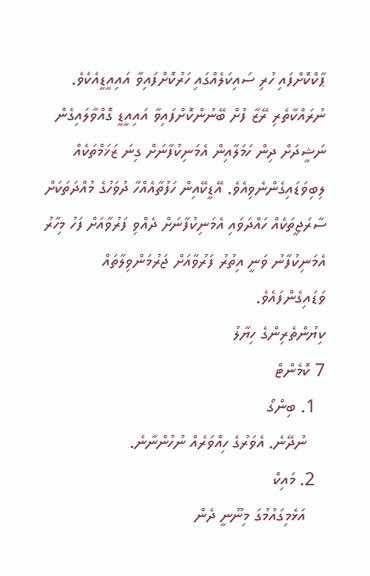ޕާކްކޮށްފައި ހުރި ސައިކަލެއްގައި ހަރުކޮށްފައިވާ އައިއީޑީއެކެވެ.
ނުރައްކާތެރި ރޭޒާ ފުށް ބޭނުންކޮށްފައިވާ އައިއީޑީ ގޮއްވާލައިގެން ނަޝީދަށް ދިން ހަމަލާއިން އެމަނިކުފާނަށް ގިނަ ޒަޚަމްތަކެއް ލިބިވަޑައިގެންނެވިއެވެ. އޭޑީކޭއިން ހަފުތާއެއްހާ ދުވަހުގެ މުއްދަތަކަށް ސާރަޖީތަކެއް ހައްދަވައި އެމަނިކުފާނަށް ދެއްވި ފަރުވާއަށް ފަހު މިހާރު އެމަނިކުފާނު ވަނީ އިތުރު ފަރުވާއަށް ޖަރުމަންވިލާތައް ވަޑައިގެންފައެވެ.
ކިޔުންތެރިންގެ ހިޔާލު
7 ކޮމެންޓް
  1. ބިންގޯ
    ނުދޭނެ. އެވަރުގެ ހިއްވަރެއް ނުހުންނާނެ.
  2. މައިކް
    އަޅެމިގައުމުގަ މިނޫނީ ދެން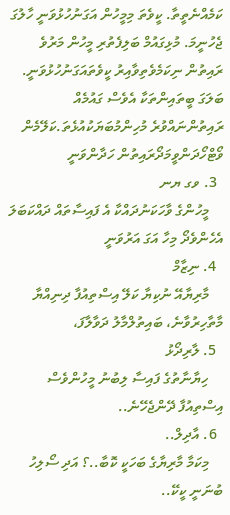ކަމެއްނެތީތާ. ކީވެތަ މިމީހުން އަގަނުހުޅުވަނީ ހާލުގަ ޖެހުނީމަ. މުޅިގައުމް ބަލިފެތުރި މީހުން މަރުވެ ރައިތުން ނިކަމެވެތިވާއިރު ކީވެތައަގަނުހުޅުވަނީ. ބަލަގަ ބީތައިންތަކާ އެވެސް ގައުމެއް ރައިތުންނައްވުރެ މުހިންމުބަޔަކުއުޅެތަ.ކަލޭމެން ވޯޓްހޯދަންވީމަދޯރައިތުން ހަދާންވަނީ
  3. ވގ ޔނ
    މީހުންގެ ވާހަކަނުދައްކާ އެ ފައިސާތައް ދައްކަބަލަ އެހެންވެދޯ މިހާ އަގަ އަރުވަނީ
  4. ނިޒާމް
    މާރިޔާއޭ ނުކިޔާ ކަލޭ އިސްތިއުފާ ދިނިއްޔާ މާތާހިރުވާނެ، ބައިތުލްމާލު ދަވާލާފަ،
  5. ލާރިދޯޅު
    ހިޔާނާތުގެ ފައިސާ ލިބުނު މީހުންވެސް އިސްތިއުފާ ދޭންޖެހޭނެ..
  6. އާދިލް..
    މިކަމާ މާރިޔާގެ ބަހަކީ ކޮބާ..؟ އަދި ސޯލިހު ބުނަނީ ކީކޭ..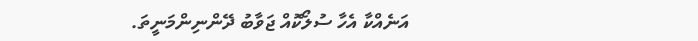އަނެއްކާ އެހާ ސުލޯކޮއް ޖަވާބު ދޭންނިންމަނީތަ.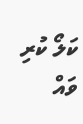ކަލޯ ކުރި ވައް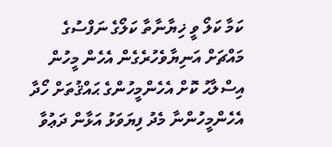ކަމާ ކަލޯ ވީ ޚިޔާނާތާ ކަލޯގެ ނަފްސުގެ މައްޗަށް އަނިޔާވެހުރެގެން އެހެން މީހުން އިސްލާޙު ކޮށް އެހެންމީހުންގެ ޙައްޤުތަށް ހޯދާ އެހެންމީހުންނާ މެދު ފިޔަވަޅު އަޅާން ދަޢުވާ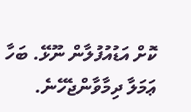ކޮށް އަޑުއުފުލާން ނޫޅޭ. ބަހާ ޢަމަލާ ދިމާވާންޖެހޭނެ.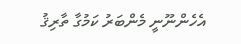އެހެންނޫނީ މެންބަރު ކަމުގާ ތާރިޤު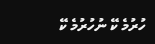ހުރުމެ ކޭ ނުހުރުމެ ކޭ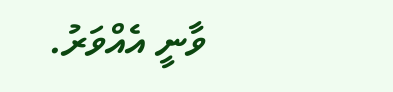ވާނީ އެއްވަރު.